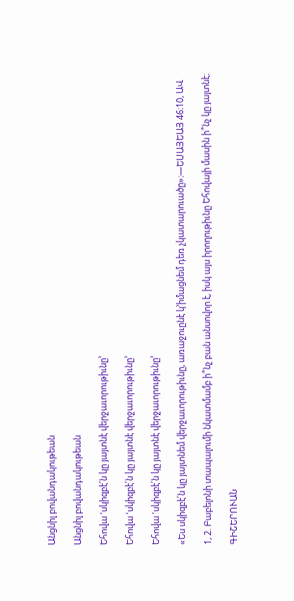Անցնիլ բովանդակութեան

Անցնիլ բովանդակութեան

Եհովա ‘սկիզբէ՛ն կը յայտնէ վերջաւորութիւնը’

Եհովա ‘սկիզբէ՛ն կը յայտնէ վերջաւորութիւնը’

Եհովա ‘սկիզբէ՛ն կը յայտնէ վերջաւորութիւնը’

«Ես սկիզբէ՛ն կը յայտնեմ վերջաւորութիւնը, առաջուընէ կ’իմացնեմ դեռ չկատարուածը»։—ԵՍԱՅԵԱՅ 46։10, ԱՎ

1, 2. Բաբելոնի տապալումի նկատմամբ ի՞նչ բան անսովոր է, իսկ այս իրողութիւնը Եհովայի մասին ի՞նչ կը յայտնէ։

ԳԻՇԵՐՈՒԱՆ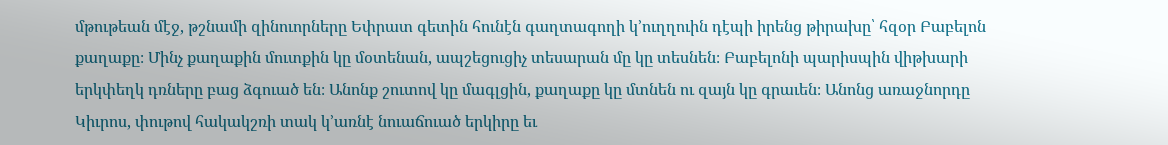մթութեան մէջ, թշնամի զինուորները Եփրատ գետին հունէն գաղտագողի կ’ուղղուին դէպի իրենց թիրախը՝ հզօր Բաբելոն քաղաքը։ Մինչ քաղաքին մուտքին կը մօտենան, ապշեցուցիչ տեսարան մը կը տեսնեն։ Բաբելոնի պարիսպին վիթխարի երկփեղկ դռները բաց ձգուած են։ Անոնք շուտով կը մագլցին, քաղաքը կը մտնեն ու զայն կը գրաւեն։ Անոնց առաջնորդը Կիւրոս, փութով հակակշռի տակ կ’առնէ նուաճուած երկիրը եւ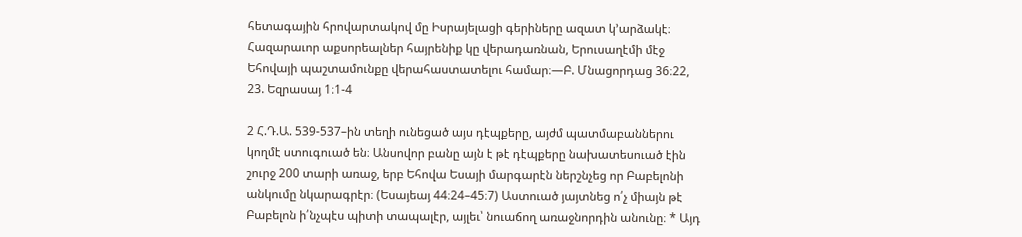հետագային հրովարտակով մը Իսրայելացի գերիները ազատ կ’արձակէ։ Հազարաւոր աքսորեալներ հայրենիք կը վերադառնան, Երուսաղէմի մէջ Եհովայի պաշտամունքը վերահաստատելու համար։—Բ. Մնացորդաց 36։22, 23. Եզրասայ 1։1-4

2 Հ.Դ.Ա. 539-537–ին տեղի ունեցած այս դէպքերը, այժմ պատմաբաններու կողմէ ստուգուած են։ Անսովոր բանը այն է թէ դէպքերը նախատեսուած էին շուրջ 200 տարի առաջ, երբ Եհովա Եսայի մարգարէն ներշնչեց որ Բաբելոնի անկումը նկարագրէր։ (Եսայեայ 44։24–45։7) Աստուած յայտնեց ո՛չ միայն թէ Բաբելոն ի՛նչպէս պիտի տապալէր, այլեւ՝ նուաճող առաջնորդին անունը։ * Այդ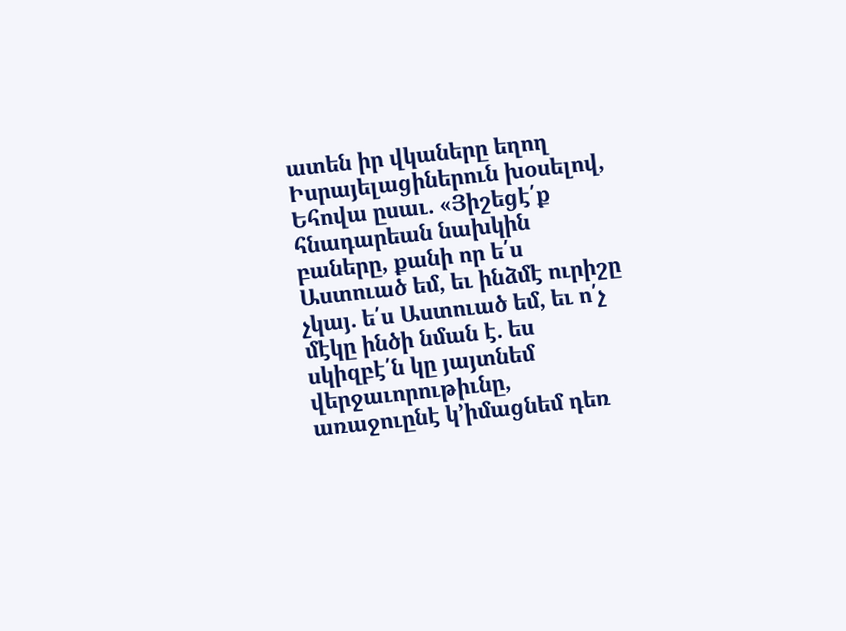ատեն իր վկաները եղող Իսրայելացիներուն խօսելով, Եհովա ըսաւ. «Յիշեցէ՛ք հնադարեան նախկին բաները, քանի որ ե՛ս Աստուած եմ, եւ ինձմէ ուրիշը չկայ. ե՛ս Աստուած եմ, եւ ո՛չ մէկը ինծի նման է. ես սկիզբէ՛ն կը յայտնեմ վերջաւորութիւնը, առաջուընէ կ’իմացնեմ դեռ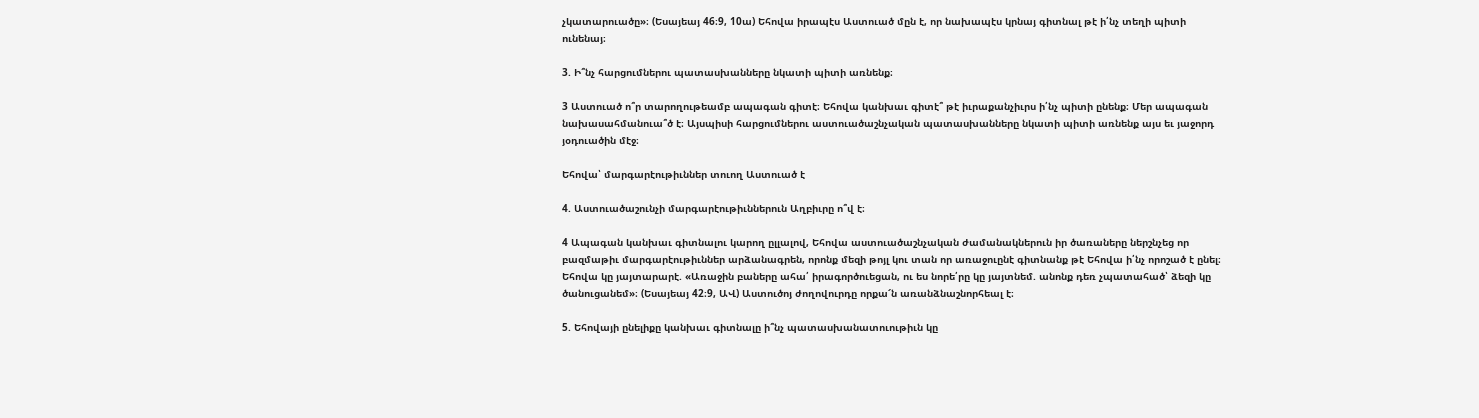չկատարուածը»։ (Եսայեայ 46։9, 10ա) Եհովա իրապէս Աստուած մըն է, որ նախապէս կրնայ գիտնալ թէ ի՛նչ տեղի պիտի ունենայ։

3. Ի՞նչ հարցումներու պատասխանները նկատի պիտի առնենք։

3 Աստուած ո՞ր տարողութեամբ ապագան գիտէ։ Եհովա կանխաւ գիտէ՞ թէ իւրաքանչիւրս ի՛նչ պիտի ընենք։ Մեր ապագան նախասահմանուա՞ծ է։ Այսպիսի հարցումներու աստուածաշնչական պատասխանները նկատի պիտի առնենք այս եւ յաջորդ յօդուածին մէջ։

Եհովա՝ մարգարէութիւններ տուող Աստուած է

4. Աստուածաշունչի մարգարէութիւններուն Աղբիւրը ո՞վ է։

4 Ապագան կանխաւ գիտնալու կարող ըլլալով, Եհովա աստուածաշնչական ժամանակներուն իր ծառաները ներշնչեց որ բազմաթիւ մարգարէութիւններ արձանագրեն, որոնք մեզի թոյլ կու տան որ առաջուընէ գիտնանք թէ Եհովա ի՛նչ որոշած է ընել։ Եհովա կը յայտարարէ. «Առաջին բաները ահա՛ իրագործուեցան, ու ես նորե՛րը կը յայտնեմ. անոնք դեռ չպատահած՝ ձեզի կը ծանուցանեմ»։ (Եսայեայ 42։9, ԱՎ) Աստուծոյ ժողովուրդը որքա՜ն առանձնաշնորհեալ է։

5. Եհովայի ընելիքը կանխաւ գիտնալը ի՞նչ պատասխանատուութիւն կը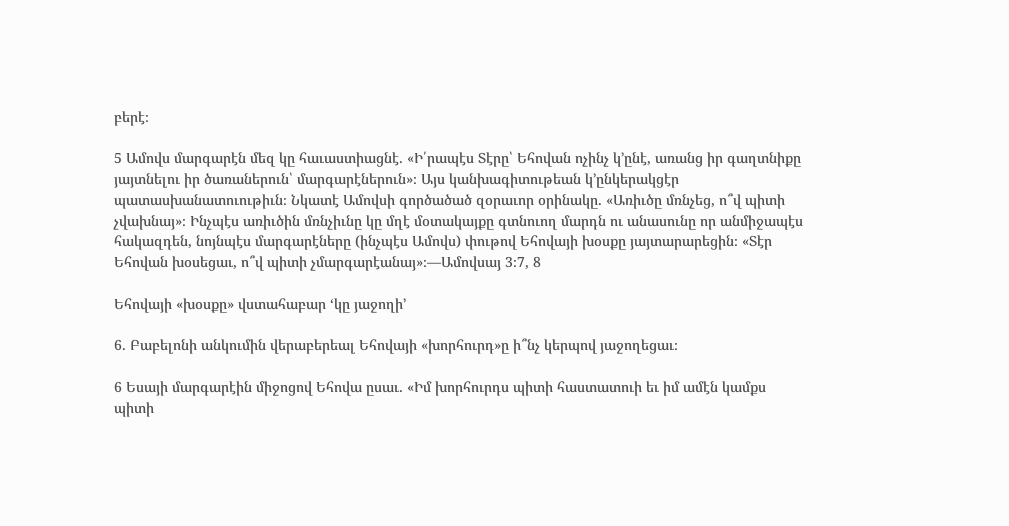բերէ։

5 Ամովս մարգարէն մեզ կը հաւաստիացնէ. «Ի՛րապէս Տէրը՝ Եհովան ոչինչ կ’ընէ, առանց իր գաղտնիքը յայտնելու իր ծառաներուն՝ մարգարէներուն»։ Այս կանխագիտութեան կ’ընկերակցէր պատասխանատուութիւն։ Նկատէ Ամովսի գործածած զօրաւոր օրինակը. «Առիւծը մռնչեց, ո՞վ պիտի չվախնայ»։ Ինչպէս առիւծին մռնչիւնը կը մղէ մօտակայքը գտնուող մարդն ու անասունը որ անմիջապէս հակազդեն, նոյնպէս մարգարէները (ինչպէս Ամովս) փութով Եհովայի խօսքը յայտարարեցին։ «Տէր Եհովան խօսեցաւ, ո՞վ պիտի չմարգարէանայ»։—Ամովսայ 3։7, 8

Եհովայի «խօսքը» վստահաբար ‘կը յաջողի’

6. Բաբելոնի անկումին վերաբերեալ Եհովայի «խորհուրդ»ը ի՞նչ կերպով յաջողեցաւ։

6 Եսայի մարգարէին միջոցով Եհովա ըսաւ. «Իմ խորհուրդս պիտի հաստատուի եւ իմ ամէն կամքս պիտի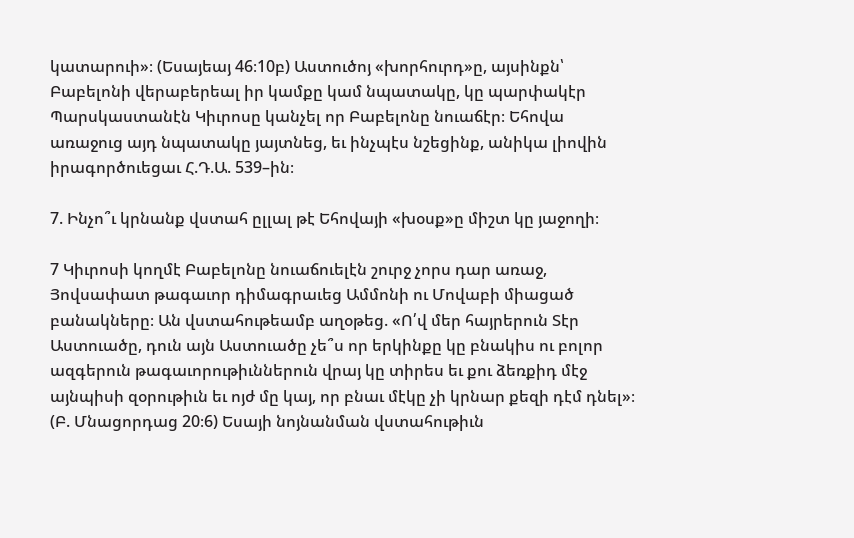կատարուի»։ (Եսայեայ 46։10բ) Աստուծոյ «խորհուրդ»ը, այսինքն՝ Բաբելոնի վերաբերեալ իր կամքը կամ նպատակը, կը պարփակէր Պարսկաստանէն Կիւրոսը կանչել որ Բաբելոնը նուաճէր։ Եհովա առաջուց այդ նպատակը յայտնեց, եւ ինչպէս նշեցինք, անիկա լիովին իրագործուեցաւ Հ.Դ.Ա. 539–ին։

7. Ինչո՞ւ կրնանք վստահ ըլլալ թէ Եհովայի «խօսք»ը միշտ կը յաջողի։

7 Կիւրոսի կողմէ Բաբելոնը նուաճուելէն շուրջ չորս դար առաջ, Յովսափատ թագաւոր դիմագրաւեց Ամմոնի ու Մովաբի միացած բանակները։ Ան վստահութեամբ աղօթեց. «Ո՛վ մեր հայրերուն Տէր Աստուածը, դուն այն Աստուածը չե՞ս որ երկինքը կը բնակիս ու բոլոր ազգերուն թագաւորութիւններուն վրայ կը տիրես եւ քու ձեռքիդ մէջ այնպիսի զօրութիւն եւ ոյժ մը կայ, որ բնաւ մէկը չի կրնար քեզի դէմ դնել»։ (Բ. Մնացորդաց 20։6) Եսայի նոյնանման վստահութիւն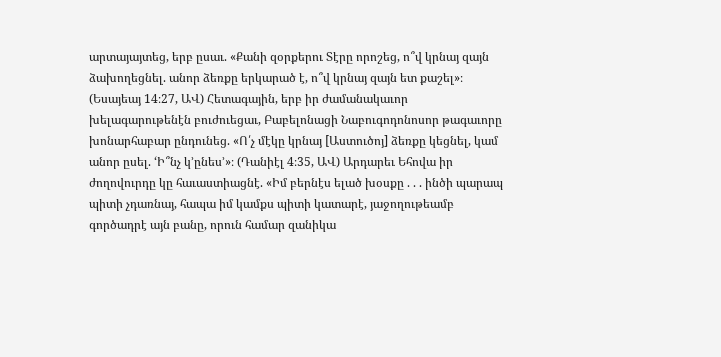արտայայտեց, երբ ըսաւ. «Քանի զօրքերու Տէրը որոշեց, ո՞վ կրնայ զայն ձախողեցնել. անոր ձեռքը երկարած է, ո՞վ կրնայ զայն ետ քաշել»։ (Եսայեայ 14։27, ԱՎ) Հետագային, երբ իր ժամանակաւոր խելագարութենէն բուժուեցաւ, Բաբելոնացի Նաբուգոդոնոսոր թագաւորը խոնարհաբար ընդունեց. «Ո՛չ մէկը կրնայ [Աստուծոյ] ձեռքը կեցնել, կամ անոր ըսել. ‘Ի՞նչ կ’ընես’»։ (Դանիէլ 4։35, ԱՎ) Արդարեւ Եհովա իր ժողովուրդը կը հաւաստիացնէ. «Իմ բերնէս ելած խօսքը . . . ինծի պարապ պիտի չդառնայ, հապա իմ կամքս պիտի կատարէ, յաջողութեամբ գործադրէ այն բանը, որուն համար զանիկա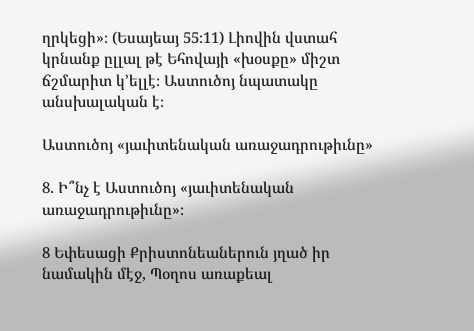ղրկեցի»։ (Եսայեայ 55։11) Լիովին վստահ կրնանք ըլլալ թէ Եհովայի «խօսքը» միշտ ճշմարիտ կ’ելլէ։ Աստուծոյ նպատակը անսխալական է։

Աստուծոյ «յաւիտենական առաջադրութիւնը»

8. Ի՞նչ է Աստուծոյ «յաւիտենական առաջադրութիւնը»։

8 Եփեսացի Քրիստոնեաներուն յղած իր նամակին մէջ, Պօղոս առաքեալ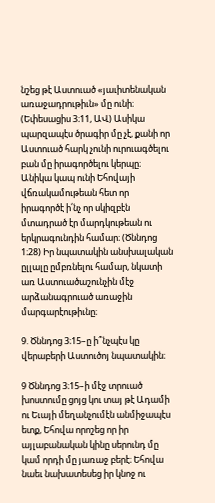նշեց թէ Աստուած «յաւիտենական առաջադրութիւն» մը ունի։ (Եփեսացիս 3։11, ԱՎ) Ասիկա պարզապէս ծրագիր մը չէ, քանի որ Աստուած հարկ չունի ուրուագծելու բան մը իրագործելու կերպը։ Անիկա կապ ունի Եհովայի վճռակամութեան հետ որ իրագործէ ի՛նչ որ սկիզբէն մտադրած էր մարդկութեան ու երկրագունդին համար։ (Ծննդոց 1։28) Իր նպատակին անսխալական ըլլալը ըմբռնելու համար, նկատի առ Աստուածաշունչին մէջ արձանագրուած առաջին մարգարէութիւնը։

9. Ծննդոց 3։15–ը ի՞նչպէս կը վերաբերի Աստուծոյ նպատակին։

9 Ծննդոց 3։15–ի մէջ տրուած խոստումը ցոյց կու տայ թէ Ադամի ու Եւայի մեղանչումէն անմիջապէս ետք, Եհովա որոշեց որ իր այլաբանական կինը սերունդ մը կամ որդի մը յառաջ բերէ։ Եհովա նաեւ նախատեսեց իր կնոջ ու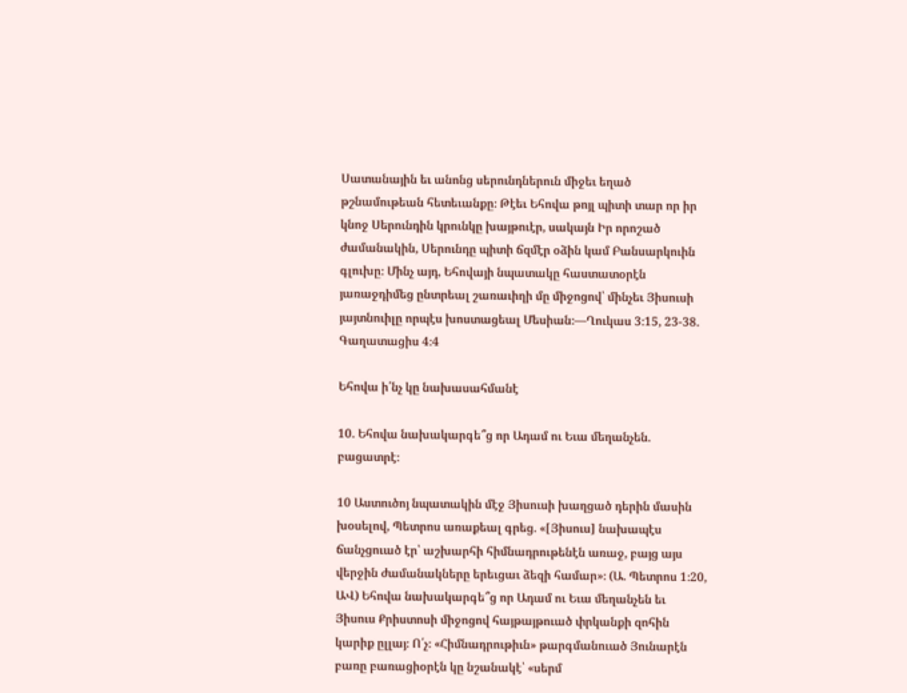Սատանային եւ անոնց սերունդներուն միջեւ եղած թշնամութեան հետեւանքը։ Թէեւ Եհովա թոյլ պիտի տար որ իր կնոջ Սերունդին կրունկը խայթուէր, սակայն Իր որոշած ժամանակին, Սերունդը պիտի ճզմէր օձին կամ Բանսարկուին գլուխը։ Մինչ այդ, Եհովայի նպատակը հաստատօրէն յառաջդիմեց ընտրեալ շառաւիղի մը միջոցով՝ մինչեւ Յիսուսի յայտնուիլը որպէս խոստացեալ Մեսիան։—Ղուկաս 3։15, 23-38. Գաղատացիս 4։4

Եհովա ի՛նչ կը նախասահմանէ

10. Եհովա նախակարգե՞ց որ Ադամ ու Եւա մեղանչեն. բացատրէ։

10 Աստուծոյ նպատակին մէջ Յիսուսի խաղցած դերին մասին խօսելով, Պետրոս առաքեալ գրեց. «[Յիսուս] նախապէս ճանչցուած էր՝ աշխարհի հիմնադրութենէն առաջ, բայց այս վերջին ժամանակները երեւցաւ ձեզի համար»։ (Ա. Պետրոս 1։20, ԱՎ) Եհովա նախակարգե՞ց որ Ադամ ու Եւա մեղանչեն եւ Յիսուս Քրիստոսի միջոցով հայթայթուած փրկանքի զոհին կարիք ըլլայ։ Ո՛չ։ «Հիմնադրութիւն» թարգմանուած Յունարէն բառը բառացիօրէն կը նշանակէ՝ «սերմ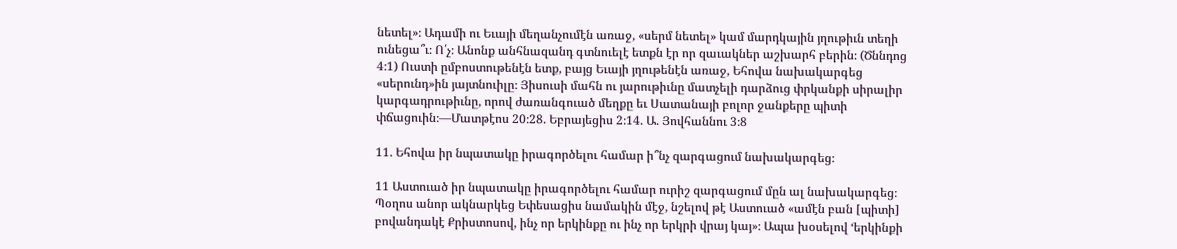նետել»։ Ադամի ու Եւայի մեղանչումէն առաջ, «սերմ նետել» կամ մարդկային յղութիւն տեղի ունեցա՞ւ։ Ո՛չ։ Անոնք անհնազանդ գտնուելէ ետքն էր որ զաւակներ աշխարհ բերին։ (Ծննդոց 4։1) Ուստի ըմբոստութենէն ետք, բայց Եւայի յղութենէն առաջ, Եհովա նախակարգեց «սերունդ»ին յայտնուիլը։ Յիսուսի մահն ու յարութիւնը մատչելի դարձուց փրկանքի սիրալիր կարգադրութիւնը, որով ժառանգուած մեղքը եւ Սատանայի բոլոր ջանքերը պիտի փճացուին։—Մատթէոս 20։28. Եբրայեցիս 2։14. Ա. Յովհաննու 3։8

11. Եհովա իր նպատակը իրագործելու համար ի՞նչ զարգացում նախակարգեց։

11 Աստուած իր նպատակը իրագործելու համար ուրիշ զարգացում մըն ալ նախակարգեց։ Պօղոս անոր ակնարկեց Եփեսացիս նամակին մէջ, նշելով թէ Աստուած «ամէն բան [պիտի] բովանդակէ Քրիստոսով, ինչ որ երկինքը ու ինչ որ երկրի վրայ կայ»։ Ապա խօսելով ‘երկինքի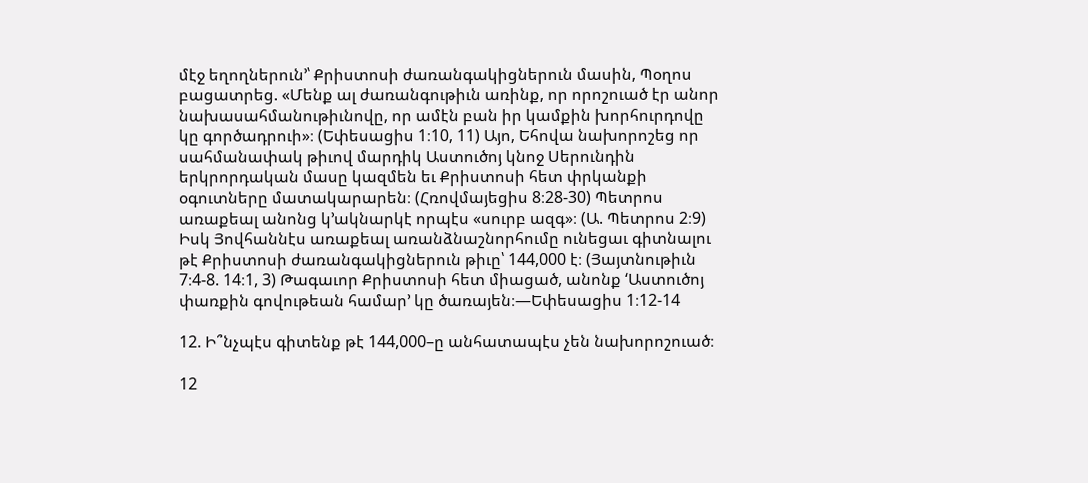մէջ եղողներուն’՝ Քրիստոսի ժառանգակիցներուն մասին, Պօղոս բացատրեց. «Մենք ալ ժառանգութիւն առինք, որ որոշուած էր անոր նախասահմանութիւնովը, որ ամէն բան իր կամքին խորհուրդովը կը գործադրուի»։ (Եփեսացիս 1։10, 11) Այո, Եհովա նախորոշեց որ սահմանափակ թիւով մարդիկ Աստուծոյ կնոջ Սերունդին երկրորդական մասը կազմեն եւ Քրիստոսի հետ փրկանքի օգուտները մատակարարեն։ (Հռովմայեցիս 8։28-30) Պետրոս առաքեալ անոնց կ’ակնարկէ որպէս «սուրբ ազգ»։ (Ա. Պետրոս 2։9) Իսկ Յովհաննէս առաքեալ առանձնաշնորհումը ունեցաւ գիտնալու թէ Քրիստոսի ժառանգակիցներուն թիւը՝ 144,000 է։ (Յայտնութիւն 7։4-8. 14։1, 3) Թագաւոր Քրիստոսի հետ միացած, անոնք ‘Աստուծոյ փառքին գովութեան համար’ կը ծառայեն։—Եփեսացիս 1։12-14

12. Ի՞նչպէս գիտենք թէ 144,000–ը անհատապէս չեն նախորոշուած։

12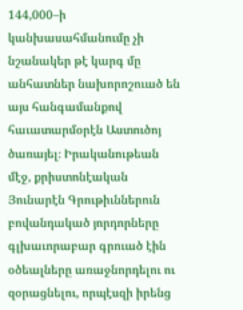144,000–ի կանխասահմանումը չի նշանակեր թէ կարգ մը անհատներ նախորոշուած են այս հանգամանքով հաւատարմօրէն Աստուծոյ ծառայել։ Իրականութեան մէջ, քրիստոնէական Յունարէն Գրութիւններուն բովանդակած յորդորները գլխաւորաբար գրուած էին օծեալները առաջնորդելու ու զօրացնելու, որպէսզի իրենց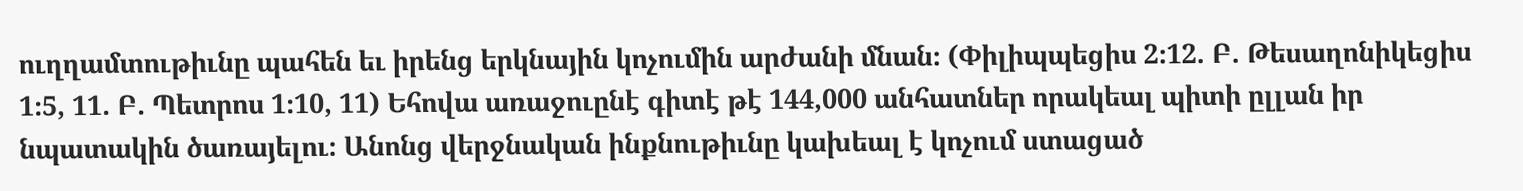ուղղամտութիւնը պահեն եւ իրենց երկնային կոչումին արժանի մնան։ (Փիլիպպեցիս 2։12. Բ. Թեսաղոնիկեցիս 1։5, 11. Բ. Պետրոս 1։10, 11) Եհովա առաջուընէ գիտէ թէ 144,000 անհատներ որակեալ պիտի ըլլան իր նպատակին ծառայելու։ Անոնց վերջնական ինքնութիւնը կախեալ է կոչում ստացած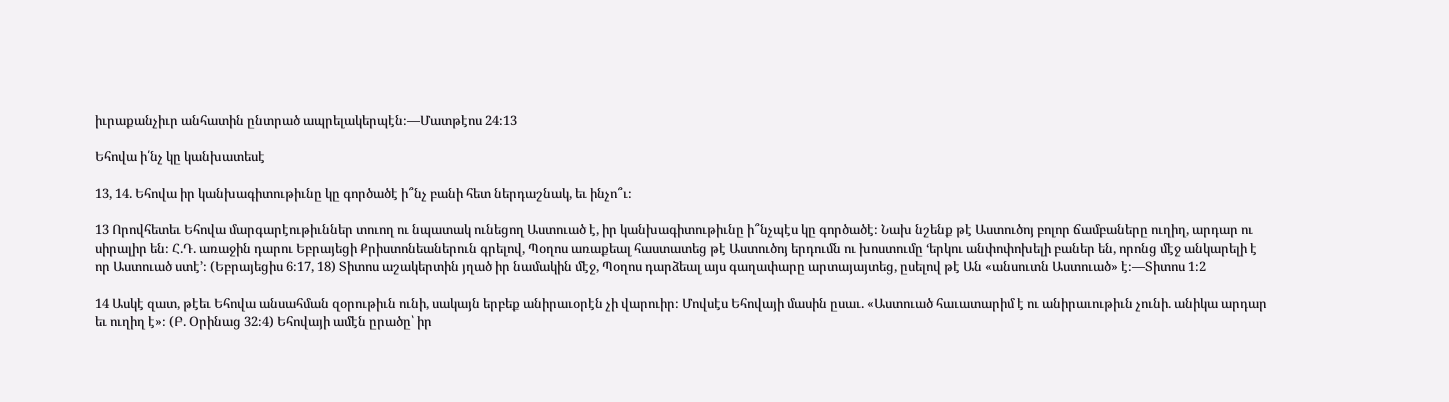իւրաքանչիւր անհատին ընտրած ապրելակերպէն։—Մատթէոս 24։13

Եհովա ի՛նչ կը կանխատեսէ

13, 14. Եհովա իր կանխագիտութիւնը կը գործածէ ի՞նչ բանի հետ ներդաշնակ, եւ ինչո՞ւ։

13 Որովհետեւ Եհովա մարգարէութիւններ տուող ու նպատակ ունեցող Աստուած է, իր կանխագիտութիւնը ի՞նչպէս կը գործածէ։ Նախ նշենք թէ Աստուծոյ բոլոր ճամբաները ուղիղ, արդար ու սիրալիր են։ Հ.Դ. առաջին դարու Եբրայեցի Քրիստոնեաներուն գրելով, Պօղոս առաքեալ հաստատեց թէ Աստուծոյ երդումն ու խոստումը ‘երկու անփոփոխելի բաներ են, որոնց մէջ անկարելի է որ Աստուած ստէ’։ (Եբրայեցիս 6։17, 18) Տիտոս աշակերտին յղած իր նամակին մէջ, Պօղոս դարձեալ այս գաղափարը արտայայտեց, ըսելով թէ Ան «անսուտն Աստուած» է։—Տիտոս 1։2

14 Ասկէ զատ, թէեւ Եհովա անսահման զօրութիւն ունի, սակայն երբեք անիրաւօրէն չի վարուիր։ Մովսէս Եհովայի մասին ըսաւ. «Աստուած հաւատարիմ է ու անիրաւութիւն չունի. անիկա արդար եւ ուղիղ է»։ (Բ. Օրինաց 32։4) Եհովայի ամէն ըրածը՝ իր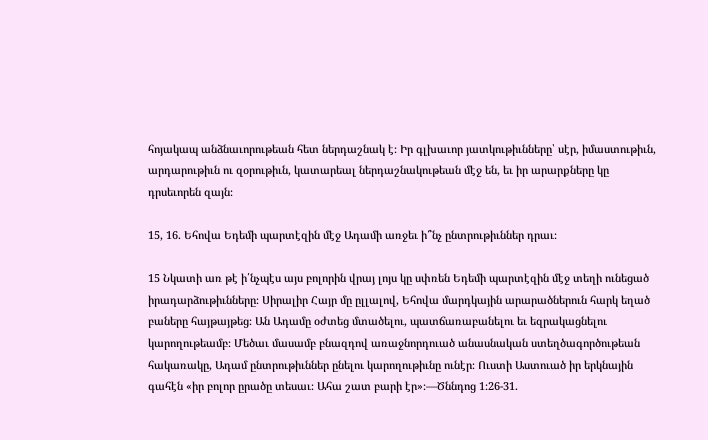հոյակապ անձնաւորութեան հետ ներդաշնակ է։ Իր գլխաւոր յատկութիւնները՝ սէր, իմաստութիւն, արդարութիւն ու զօրութիւն, կատարեալ ներդաշնակութեան մէջ են, եւ իր արարքները կը դրսեւորեն զայն։

15, 16. Եհովա Եդեմի պարտէզին մէջ Ադամի առջեւ ի՞նչ ընտրութիւններ դրաւ։

15 Նկատի առ թէ ի՛նչպէս այս բոլորին վրայ լոյս կը սփռեն Եդեմի պարտէզին մէջ տեղի ունեցած իրադարձութիւնները։ Սիրալիր Հայր մը ըլլալով, Եհովա մարդկային արարածներուն հարկ եղած բաները հայթայթեց։ Ան Ադամը օժտեց մտածելու, պատճառաբանելու եւ եզրակացնելու կարողութեամբ։ Մեծաւ մասամբ բնազդով առաջնորդուած անասնական ստեղծագործութեան հակառակը, Ադամ ընտրութիւններ ընելու կարողութիւնը ունէր։ Ուստի Աստուած իր երկնային գահէն «իր բոլոր ըրածը տեսաւ։ Ահա շատ բարի էր»։—Ծննդոց 1։26-31.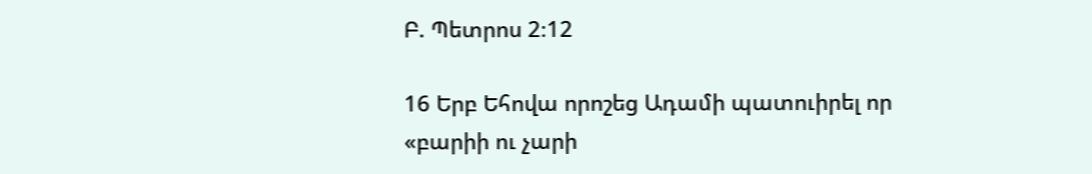Բ. Պետրոս 2։12

16 Երբ Եհովա որոշեց Ադամի պատուիրել որ «բարիի ու չարի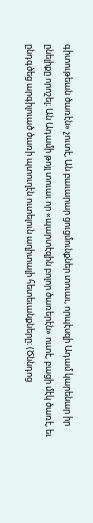գիտութեան ծառէն» չուտէ, Ան բաւարար ցուցմունքներ տուաւ, որպէսզի Ադամ կարենար իր ընելիքը որոշել։ Ան Ադամի թոյլ տուաւ որ «պարտէզին բոլոր ծառերէն» ուտէ, բացի մէկ ծառէ, եւ ընդգծեց արգիլուած ծառի պտուղէն ուտելուն աղիտալի հետեւանքները։ (Ծննդոց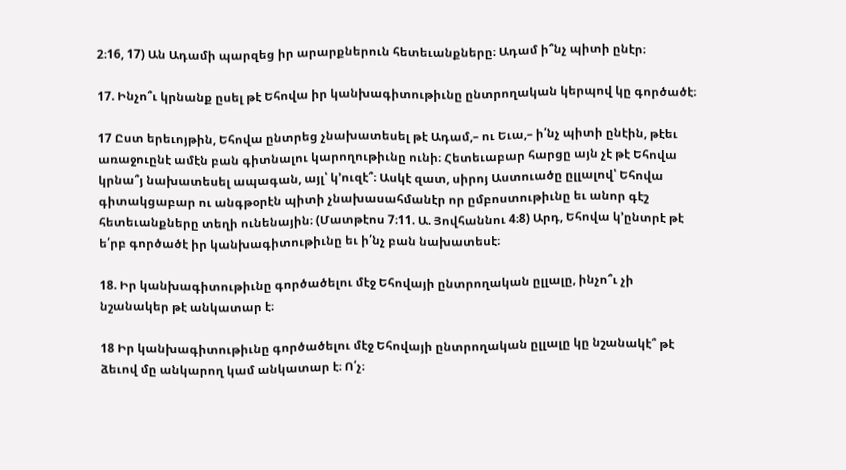2։16, 17) Ան Ադամի պարզեց իր արարքներուն հետեւանքները։ Ադամ ի՞նչ պիտի ընէր։

17. Ինչո՞ւ կրնանք ըսել թէ Եհովա իր կանխագիտութիւնը ընտրողական կերպով կը գործածէ։

17 Ըստ երեւոյթին, Եհովա ընտրեց չնախատեսել թէ Ադամ,– ու Եւա,– ի՛նչ պիտի ընէին, թէեւ առաջուընէ ամէն բան գիտնալու կարողութիւնը ունի։ Հետեւաբար հարցը այն չէ թէ Եհովա կրնա՞յ նախատեսել ապագան, այլ՝ կ’ուզէ՞։ Ասկէ զատ, սիրոյ Աստուածը ըլլալով՝ Եհովա գիտակցաբար ու անգթօրէն պիտի չնախասահմանէր որ ըմբոստութիւնը եւ անոր գէշ հետեւանքները տեղի ունենային։ (Մատթէոս 7։11. Ա. Յովհաննու 4։8) Արդ, Եհովա կ’ընտրէ թէ ե՛րբ գործածէ իր կանխագիտութիւնը եւ ի՛նչ բան նախատեսէ։

18. Իր կանխագիտութիւնը գործածելու մէջ Եհովայի ընտրողական ըլլալը, ինչո՞ւ չի նշանակեր թէ անկատար է։

18 Իր կանխագիտութիւնը գործածելու մէջ Եհովայի ընտրողական ըլլալը կը նշանակէ՞ թէ ձեւով մը անկարող կամ անկատար է։ Ո՛չ։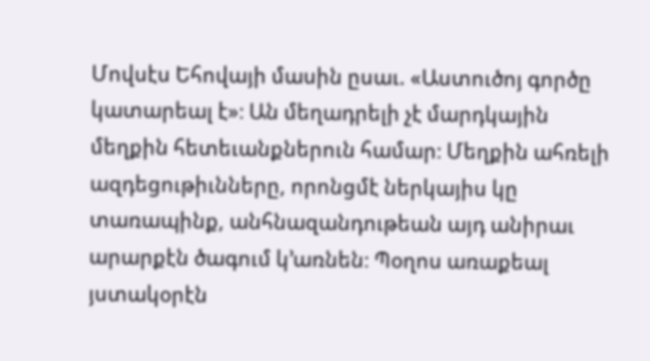Մովսէս Եհովայի մասին ըսաւ. «Աստուծոյ գործը կատարեալ է»։ Ան մեղադրելի չէ մարդկային մեղքին հետեւանքներուն համար։ Մեղքին ահռելի ազդեցութիւնները, որոնցմէ ներկայիս կը տառապինք, անհնազանդութեան այդ անիրաւ արարքէն ծագում կ’առնեն։ Պօղոս առաքեալ յստակօրէն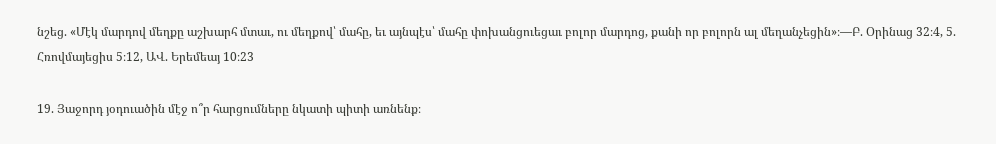նշեց. «Մէկ մարդով մեղքը աշխարհ մտաւ, ու մեղքով՝ մահը, եւ այնպէս՝ մահը փոխանցուեցաւ բոլոր մարդոց, քանի որ բոլորն ալ մեղանչեցին»։—Բ. Օրինաց 32։4, 5. Հռովմայեցիս 5։12, ԱՎ. Երեմեայ 10։23

19. Յաջորդ յօդուածին մէջ ո՞ր հարցումները նկատի պիտի առնենք։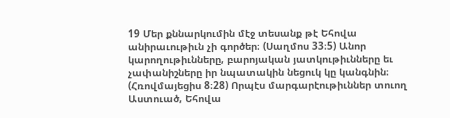19 Մեր քննարկումին մէջ տեսանք թէ Եհովա անիրաւութիւն չի գործեր։ (Սաղմոս 33։5) Անոր կարողութիւնները, բարոյական յատկութիւնները եւ չափանիշները իր նպատակին նեցուկ կը կանգնին։ (Հռովմայեցիս 8։28) Որպէս մարգարէութիւններ տուող Աստուած, Եհովա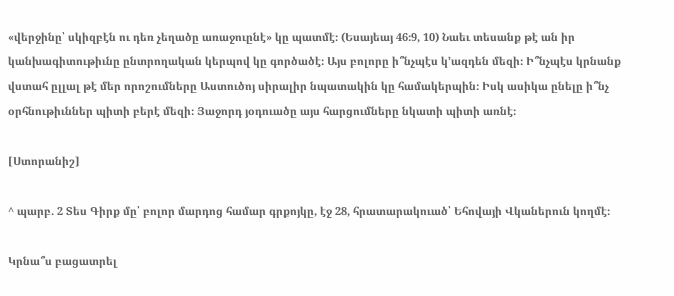«վերջինը՝ սկիզբէն ու դեռ չեղածը առաջուընէ» կը պատմէ։ (Եսայեայ 46։9, 10) Նաեւ տեսանք թէ ան իր կանխագիտութիւնը ընտրողական կերպով կը գործածէ։ Այս բոլորը ի՞նչպէս կ’ազդեն մեզի։ Ի՞նչպէս կրնանք վստահ ըլլալ թէ մեր որոշումները Աստուծոյ սիրալիր նպատակին կը համակերպին։ Իսկ ասիկա ընելը ի՞նչ օրհնութիւններ պիտի բերէ մեզի։ Յաջորդ յօդուածը այս հարցումները նկատի պիտի առնէ։

[Ստորանիշ]

^ պարբ. 2 Տես Գիրք մը՝ բոլոր մարդոց համար գրքոյկը, էջ 28, հրատարակուած՝ Եհովայի Վկաներուն կողմէ։

Կրնա՞ս բացատրել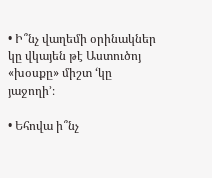• Ի՞նչ վաղեմի օրինակներ կը վկայեն թէ Աստուծոյ «խօսքը» միշտ ‘կը յաջողի’։

• Եհովա ի՞նչ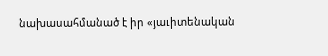նախասահմանած է իր «յաւիտենական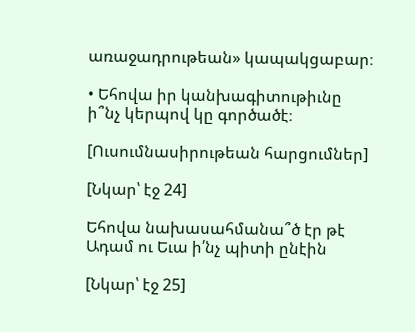առաջադրութեան» կապակցաբար։

• Եհովա իր կանխագիտութիւնը ի՞նչ կերպով կը գործածէ։

[Ուսումնասիրութեան հարցումներ]

[Նկար՝ էջ 24]

Եհովա նախասահմանա՞ծ էր թէ Ադամ ու Եւա ի՛նչ պիտի ընէին

[Նկար՝ էջ 25]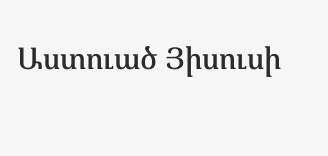Աստուած Յիսուսի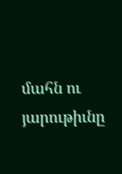մահն ու յարութիւնը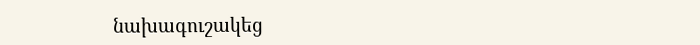նախագուշակեց